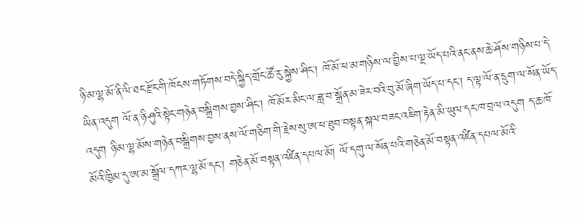ཉི་མ་ལྷ་མོ་ནི་ལི་ཐང་རྫོང་གི་ཁོངས་གཏོགས་བདེ་སྐྱིད་གྲོང་ཚོ་རུ་སྐྱེས་ཤིང་། ཁོ་མོ་ཕ་མ་གཉིས་ལ་བྱིས་པ་ལྔ་ཡོད་པའི་ནང་ནས་ཆེ་ཤོས་གཉིས་པ་དེ་ཡིན་འདུག ལོ་ན་ཉི་ཤུའི་སྟེང་གཉེན་བསྒྲིགས་བྱས་ཤིང་། ཁོ་མོར་མིང་ལ་ཟླ་བ་སྒྲོན་མ་ཟེར་བའི་བུ་མོ་ཞིག་ཡོད་པ་དང་། ད་ལྟ་ལོ་ན་དྲུག་ལ་སོན་ཡོད་འདུག ཉི་མ་ལྷ་མོས་གཉེན་བསྒྲིགས་བྱས་ནས་ལོ་གཅིག་གི་རྗེས་སུ་ཨ་ཕ་ཐུབ་བསྟན་སྐལ་བཟང་འཇིག་རྟེན་མི་ཡུལ་དང་ཁ་བྲལ་འདུག ད་ཆ་ཁོ་མོའི་ཁྱིམ་དུ་ཨ་མ་སྒྲོལ་དཀར་ལྷ་མོ་དང་། གཅེན་མོ་བསྟན་འཛིན་དཔལ་མོ། ལོ་དགུ་ལ་སོན་པའི་གཅེན་མོ་བསྟན་འཛིན་དཔལ་མོའི་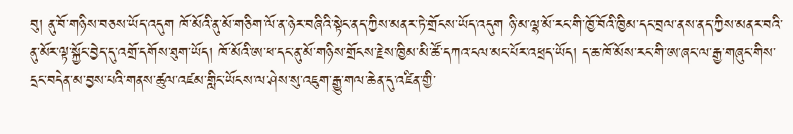བུ། ནུ་བོ་གཉིས་བཅས་ཡོད་འདུག ཁོ་མོའི་ནུ་མོ་གཅིག་ལོ་ན་ཉེར་བཞིའི་སྟེང་ནད་ཀྱིས་མནར་ཏེ་གྲོངས་ཡོད་འདུག ཉི་མ་ལྷ་མོ་རང་གི་ཁྱོ་བོའི་ཁྱིམ་དང་བྲལ་ནས་ནད་ཀྱིས་མནར་བའི་ནུ་མོར་ལྟ་སྐྱོང་བྱེད་དུ་འགྲོ་དགོས་ཐུག་ཡོད། ཁོ་མོའི་ཨ་ཕ་དང་ནུ་མོ་གཉིས་གྲོངས་རྗེས་ཁྱིམ་མི་ཚོ་དཀའ་ངལ་མང་པོར་འཕྲད་ཡོད། ད་ཆ་ཁོ་མོས་རང་གི་ཨ་ཞང་ལ་རྒྱ་གཞུང་གིས་དྲང་བདེན་མ་བྱས་པའི་གནས་ཚུལ་འཛམ་གླིང་ཡོངས་ལ་ཤེས་སུ་འཇུག་རྒྱུ་གལ་ཆེན་དུ་འཛིན་གྱི་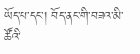ཡོད་པ་དང་། བོད་ནང་གི་བཟའ་མི་ཚོའི་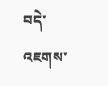བདེ་འཇགས་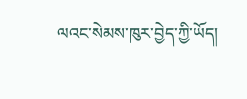ལའང་སེམས་ཁུར་བྱེད་ཀྱི་ཡོད།